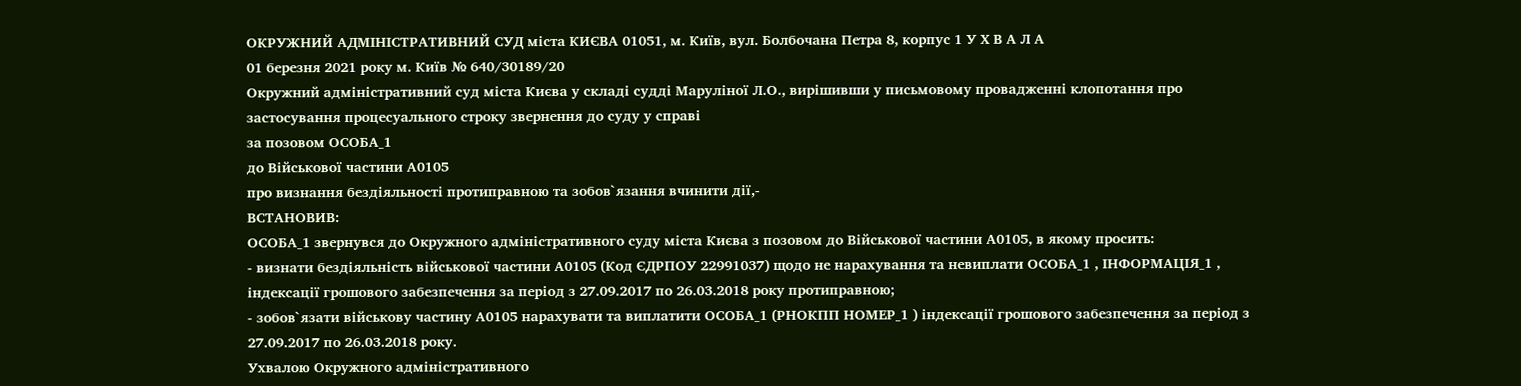ОКРУЖНИЙ АДМІНІСТРАТИВНИЙ СУД міста КИЄВА 01051, м. Київ, вул. Болбочана Петра 8, корпус 1 У Х В А Л А
01 березня 2021 року м. Київ № 640/30189/20
Окружний адміністративний суд міста Києва у складі судді Маруліної Л.О., вирішивши у письмовому провадженні клопотання про застосування процесуального строку звернення до суду у справі
за позовом ОСОБА_1
до Військової частини А0105
про визнання бездіяльності протиправною та зобов`язання вчинити дії,-
ВСТАНОВИВ:
ОСОБА_1 звернувся до Окружного адміністративного суду міста Києва з позовом до Військової частини А0105, в якому просить:
- визнати бездіяльність військової частини А0105 (Код ЄДРПОУ 22991037) щодо не нарахування та невиплати ОСОБА_1 , ІНФОРМАЦІЯ_1 , індексації грошового забезпечення за період з 27.09.2017 по 26.03.2018 року протиправною;
- зобов`язати військову частину А0105 нарахувати та виплатити ОСОБА_1 (РНОКПП НОМЕР_1 ) індексації грошового забезпечення за період з 27.09.2017 по 26.03.2018 року.
Ухвалою Окружного адміністративного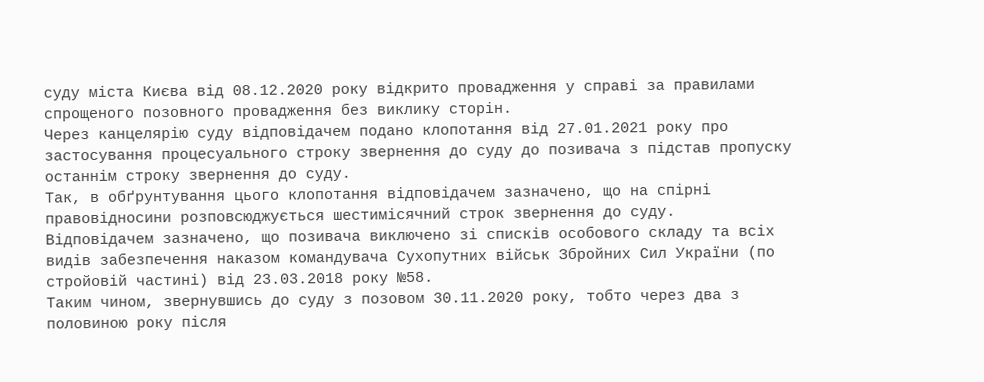суду міста Києва від 08.12.2020 року відкрито провадження у справі за правилами спрощеного позовного провадження без виклику сторін.
Через канцелярію суду відповідачем подано клопотання від 27.01.2021 року про застосування процесуального строку звернення до суду до позивача з підстав пропуску останнім строку звернення до суду.
Так, в обґрунтування цього клопотання відповідачем зазначено, що на спірні правовідносини розповсюджується шестимісячний строк звернення до суду.
Відповідачем зазначено, що позивача виключено зі списків особового складу та всіх видів забезпечення наказом командувача Сухопутних військ Збройних Сил України (по стройовій частині) від 23.03.2018 року №58.
Таким чином, звернувшись до суду з позовом 30.11.2020 року, тобто через два з половиною року після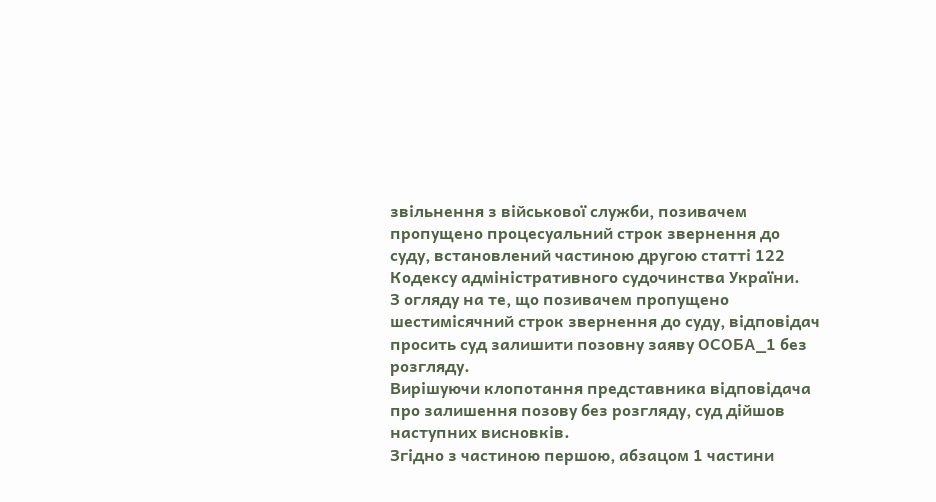звільнення з військової служби, позивачем пропущено процесуальний строк звернення до суду, встановлений частиною другою статті 122 Кодексу адміністративного судочинства України.
З огляду на те, що позивачем пропущено шестимісячний строк звернення до суду, відповідач просить суд залишити позовну заяву ОСОБА_1 без розгляду.
Вирішуючи клопотання представника відповідача про залишення позову без розгляду, суд дійшов наступних висновків.
Згідно з частиною першою, абзацом 1 частини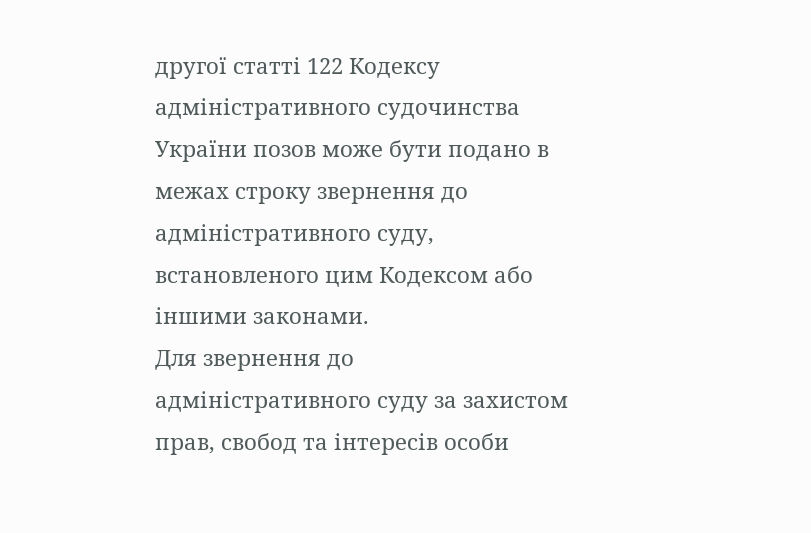другої статті 122 Кодексу адміністративного судочинства України позов може бути подано в межах строку звернення до адміністративного суду, встановленого цим Кодексом або іншими законами.
Для звернення до адміністративного суду за захистом прав, свобод та інтересів особи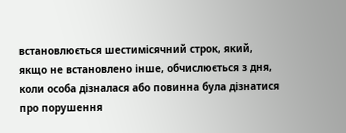встановлюється шестимісячний строк, який, якщо не встановлено інше, обчислюється з дня, коли особа дізналася або повинна була дізнатися про порушення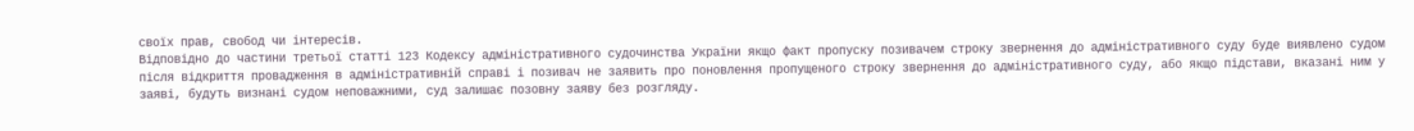своїх прав, свобод чи інтересів.
Відповідно до частини третьої статті 123 Кодексу адміністративного судочинства України якщо факт пропуску позивачем строку звернення до адміністративного суду буде виявлено судом після відкриття провадження в адміністративній справі і позивач не заявить про поновлення пропущеного строку звернення до адміністративного суду, або якщо підстави, вказані ним у заяві, будуть визнані судом неповажними, суд залишає позовну заяву без розгляду.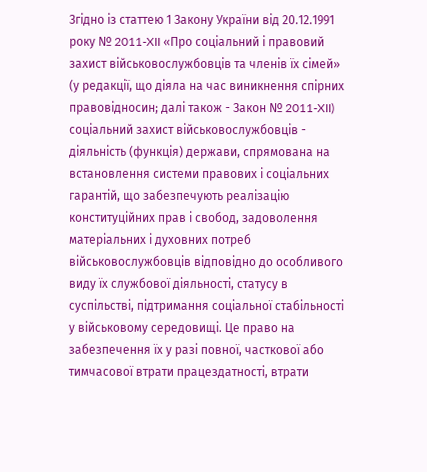Згідно із статтею 1 Закону України від 20.12.1991 року № 2011-XII «Про соціальний і правовий захист військовослужбовців та членів їх сімей» (у редакції, що діяла на час виникнення спірних правовідносин; далі також - Закон № 2011-XII) соціальний захист військовослужбовців - діяльність (функція) держави, спрямована на встановлення системи правових і соціальних гарантій, що забезпечують реалізацію конституційних прав і свобод, задоволення матеріальних і духовних потреб військовослужбовців відповідно до особливого виду їх службової діяльності, статусу в суспільстві, підтримання соціальної стабільності у військовому середовищі. Це право на забезпечення їх у разі повної, часткової або тимчасової втрати працездатності, втрати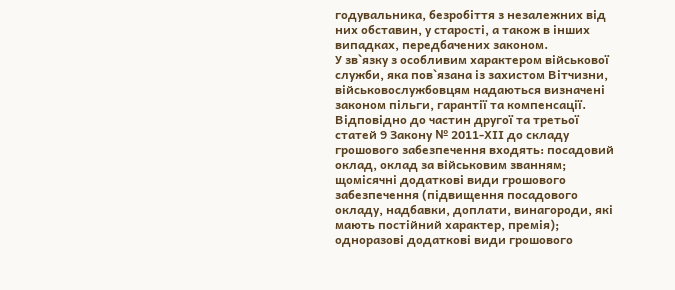годувальника, безробіття з незалежних від них обставин, у старості, а також в інших випадках, передбачених законом.
У зв`язку з особливим характером військової служби, яка пов`язана із захистом Вітчизни, військовослужбовцям надаються визначені законом пільги, гарантії та компенсації.
Відповідно до частин другої та третьої статей 9 Закону № 2011-ХІІ до складу грошового забезпечення входять: посадовий оклад, оклад за військовим званням; щомісячні додаткові види грошового забезпечення (підвищення посадового окладу, надбавки, доплати, винагороди, які мають постійний характер, премія); одноразові додаткові види грошового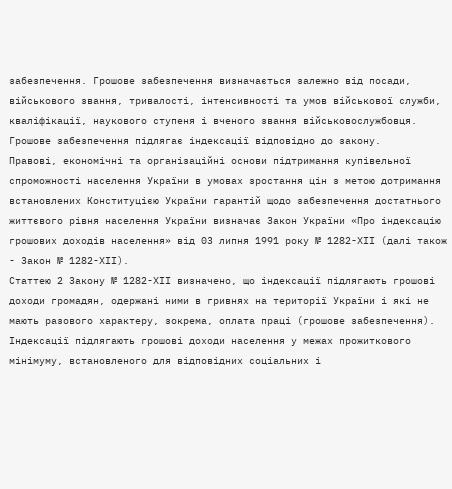забезпечення. Грошове забезпечення визначається залежно від посади, військового звання, тривалості, інтенсивності та умов військової служби, кваліфікації, наукового ступеня і вченого звання військовослужбовця. Грошове забезпечення підлягає індексації відповідно до закону.
Правові, економічні та організаційні основи підтримання купівельної спроможності населення України в умовах зростання цін з метою дотримання встановлених Конституцією України гарантій щодо забезпечення достатнього життєвого рівня населення України визначає Закон України «Про індексацію грошових доходів населення» від 03 липня 1991 року № 1282-ХІІ (далі також - Закон № 1282-ХІІ).
Статтею 2 Закону № 1282-ХІІ визначено, що індексації підлягають грошові доходи громадян, одержані ними в гривнях на території України і які не мають разового характеру, зокрема, оплата праці (грошове забезпечення). Індексації підлягають грошові доходи населення у межах прожиткового мінімуму, встановленого для відповідних соціальних і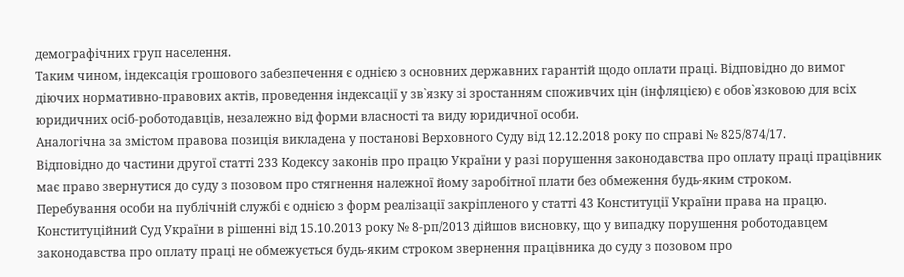демографічних груп населення.
Таким чином, індексація грошового забезпечення є однією з основних державних гарантій щодо оплати праці. Відповідно до вимог діючих нормативно-правових актів, проведення індексації у зв`язку зі зростанням споживчих цін (інфляцією) є обов`язковою для всіх юридичних осіб-роботодавців, незалежно від форми власності та виду юридичної особи.
Аналогічна за змістом правова позиція викладена у постанові Верховного Суду від 12.12.2018 року по справі № 825/874/17.
Відповідно до частини другої статті 233 Кодексу законів про працю України у разі порушення законодавства про оплату праці працівник має право звернутися до суду з позовом про стягнення належної йому заробітної плати без обмеження будь-яким строком.
Перебування особи на публічній службі є однією з форм реалізації закріпленого у статті 43 Конституції України права на працю.
Конституційний Суд України в рішенні від 15.10.2013 року № 8-рп/2013 дійшов висновку, що у випадку порушення роботодавцем законодавства про оплату праці не обмежується будь-яким строком звернення працівника до суду з позовом про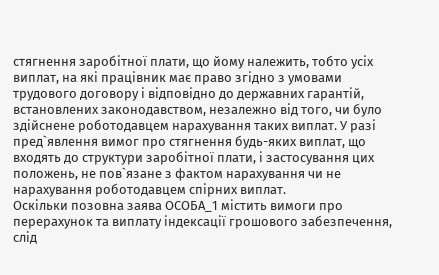стягнення заробітної плати, що йому належить, тобто усіх виплат, на які працівник має право згідно з умовами трудового договору і відповідно до державних гарантій, встановлених законодавством, незалежно від того, чи було здійснене роботодавцем нарахування таких виплат. У разі пред`явлення вимог про стягнення будь-яких виплат, що входять до структури заробітної плати, і застосування цих положень, не пов`язане з фактом нарахування чи не нарахування роботодавцем спірних виплат.
Оскільки позовна заява ОСОБА_1 містить вимоги про перерахунок та виплату індексації грошового забезпечення, слід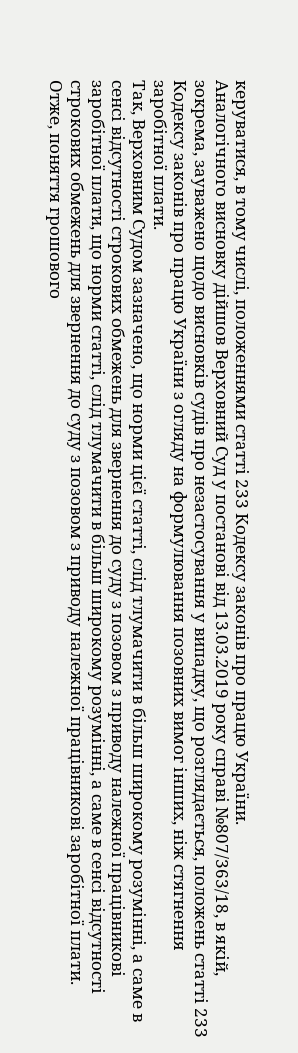керуватися, в тому числі, положеннями статті 233 Кодексу законів про працю України.
Аналогічного висновку дійшов Верховний Суд у постанові від 13.03.2019 року справі №807/363/18, в якій, зокрема, зауважено щодо висновків судів про незастосування у випадку, що розглядається, положень статті 233 Кодексу законів про працю України з огляду на формулювання позовних вимог інших, ніж стягнення заробітної плати.
Так, Верховним Судом зазначено, що норми цієї статті, слід тлумачити в більш широкому розумінні, а саме в сенсі відсутності строкових обмежень для звернення до суду з позовом з приводу належної працівникові заробітної плати, що норми статті, слід тлумачити в більш широкому розумінні, а саме в сенсі відсутності строкових обмежень для звернення до суду з позовом з приводу належної працівникові заробітної плати.
Отже, поняття грошового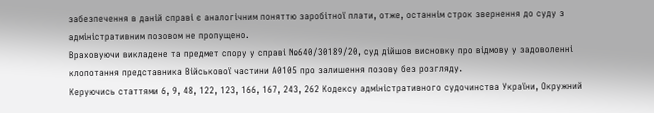забезпечення в даній справі є аналогічним поняттю заробітної плати, отже, останнім строк звернення до суду з адміністративним позовом не пропущено.
Враховуючи викладене та предмет спору у справі №640/30189/20, суд дійшов висновку про відмову у задоволенні клопотання представника Військової частини А0105 про залишення позову без розгляду.
Керуючись статтями 6, 9, 48, 122, 123, 166, 167, 243, 262 Кодексу адміністративного судочинства України, Окружний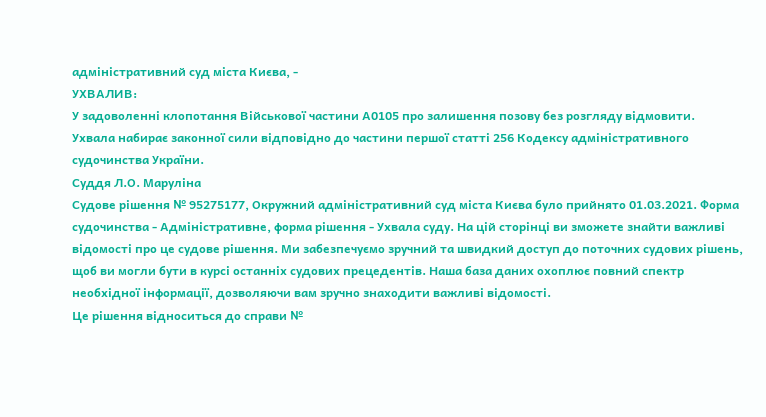адміністративний суд міста Києва, -
УХВАЛИВ:
У задоволенні клопотання Військової частини А0105 про залишення позову без розгляду відмовити.
Ухвала набирає законної сили відповідно до частини першої статті 256 Кодексу адміністративного судочинства України.
Суддя Л.О. Маруліна
Судове рішення № 95275177, Окружний адміністративний суд міста Києва було прийнято 01.03.2021. Форма судочинства - Адміністративне, форма рішення - Ухвала суду. На цій сторінці ви зможете знайти важливі відомості про це судове рішення. Ми забезпечуємо зручний та швидкий доступ до поточних судових рішень, щоб ви могли бути в курсі останніх судових прецедентів. Наша база даних охоплює повний спектр необхідної інформації, дозволяючи вам зручно знаходити важливі відомості.
Це рішення відноситься до справи №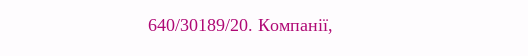640/30189/20. Компанії,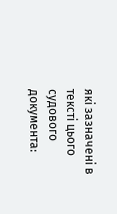які зазначені в тексті цього судового документа: